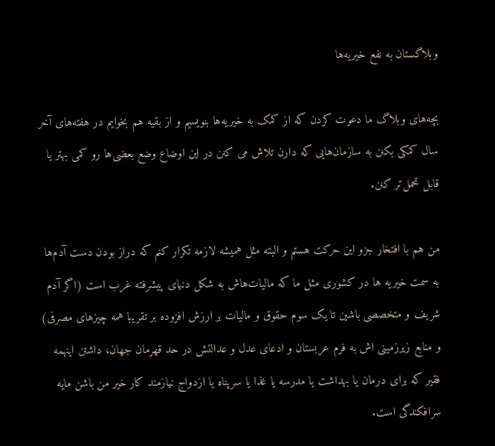وبلاگستان به نفع خیریه‌ها

بچه‌های وبلاگ ما دعوت کردن که از کمک به خیریه‌ها بنویسیم و از بقیه هم بخوایم در هفته‌های آخر سال کمکی بکنن به سازمان‌هایی که دارن تلاش می کنن در این اوضاع وضع بعضی‌ها رو کمی بهتر یا قابل تحمل‌تر کنن.

من هم با افتخار جزو این حرکت هستم و البته مثل همیشه لازمه تکرار کنم که دراز بودن دست آدم‌ها به سمت خیریه ها در کشوری مثل ما که مالیات‌هاش به شکل دنیای پیشرفته غرب است (اگر آدم شریف و متخصصی باشین تا یک سوم حقوق و مالیات بر ارزش افزوده بر تقریبا همه چیزهای مصرفی) و منابع زیرزمینی اش به فرم عربستان و ادعای عدل و عدالتش در حد قهرمان جهان، داشتن اینهمه فقیر که برای درمان یا بهداشت یا مدرسه یا غذا یا سرپناه یا ازدواج نیازمند کار خیر من باشن مایه سرافکندگی است.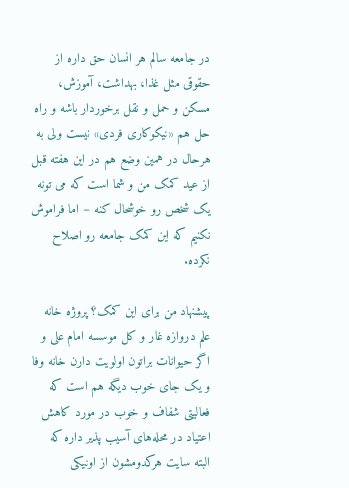در جامعه سالم هر انسان حق داره از حقوقی مثل غذا، بهداشت، آموزش، مسکن و حمل و نقل برخوردار باشه و راه حل هم «نیکوکاری فردی» نیست ولی به هرحال در همین وضع هم در این هفته قبل از عید کمک من و شما است که می تونه یک شخص رو خوشحال کنه – اما فراموش نکنیم که این کمک جامعه رو اصلاح نکرده.

پیشنهاد من برای این کمک؟ پروژه خانه علم دروازه غار و کل موسسه امام علی و اگر حیوانات براتون اولویت دارن خانه وفا و یک جای خوب دیگه هم است که فعالیتی شفاف و خوب در مورد کاهش اعتیاد در محله‌های آسیب پذیر داره که البته سایت هرکدومشون از اونیکی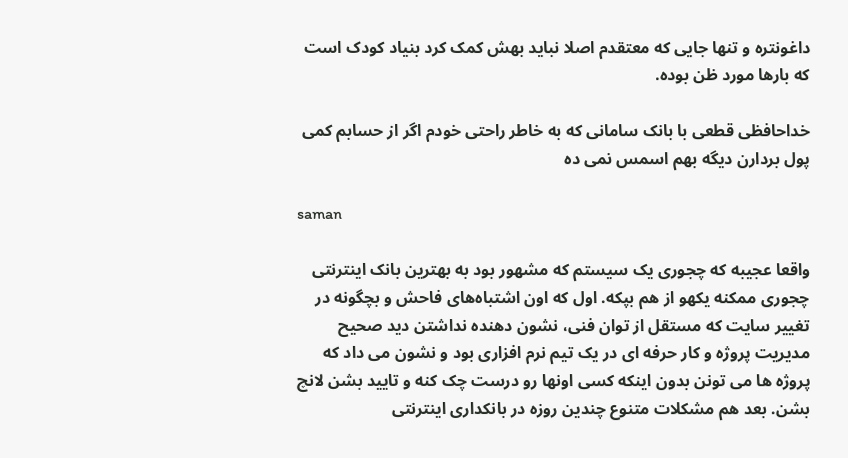داغونتره و تنها جایی که معتقدم اصلا نباید بهش کمک کرد بنیاد کودک است که بارها مورد ظن بوده.

خداحافظی قطعی با بانک سامانی که به خاطر راحتی خودم اگر از حسابم کمی پول بردارن دیگه بهم اسمس نمی ده

saman

واقعا عجیبه که چجوری یک سیستم که مشهور بود به بهترین بانک اینترنتی چجوری ممکنه یکهو از هم بپکه. اول که اون اشتباه‌های فاحش و بچگونه در تغییر سایت که مستقل از توان فنی، نشون دهنده نداشتن دید صحیح مدیریت پروژه و کار حرفه ای در یک تیم نرم افزاری بود و نشون می داد که پروژه ها می تونن بدون اینکه کسی اونها رو درست چک کنه و تایید بشن لانچ بشن. بعد هم مشکلات متنوع چندین روزه در بانکداری اینترنتی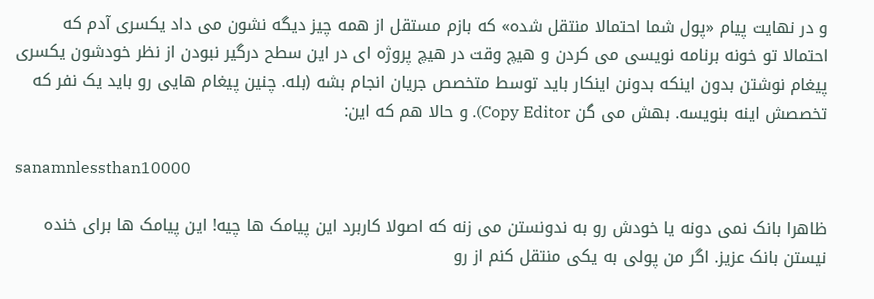و در نهایت پیام «پول شما احتمالا منتقل شده» که بازم مستقل از همه چیز دیگه نشون می داد یکسری آدم که احتمالا تو خونه برنامه نویسی می کردن و هیچ وقت در هیچ پروژه ای در این سطح درگیر نبودن از نظر خودشون یکسری پیغام نوشتن بدون اینکه بدونن اینکار باید توسط متخصص جریان انجام بشه (بله. چنین پیغام هایی رو باید یک نفر که تخصصش اینه بنویسه. بهش می گن Copy Editor). و حالا هم که این:

sanamnlessthan10000

ظاهرا بانک نمی دونه یا خودش رو به ندونستن می زنه که اصولا کاربرد این پیامک ها چیه! این پیامک ها برای خنده نیستن بانک عزیز. اگر من پولی به یکی منتقل کنم از رو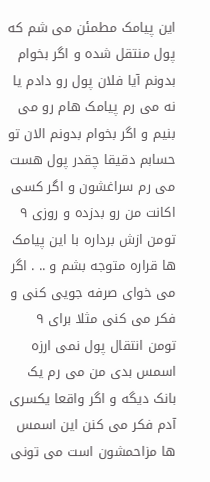این پیامک مطمئن می شم که پول منتقل شده و اگر بخوام بدونم آیا فلان پول رو دادم یا نه می رم پیامک هام رو می بنیم و اگر بخوام بدونم الان تو حسابم دقیقا چقدر پول هست می رم سراغشون و اگر کسی اکانت من رو بدزده و روزی ۹ تومن ازش برداره با این پیامک ها قراره متوجه بشم و .. . اگر می خوای صرفه جویی کنی و فکر می کنی مثلا برای ۹ تومن انتقال پول نمی ارزه اسمس بدی من می رم یک بانک دیگه و اگر واقعا یکسری آدم فکر می کنن این اسمس ها مزاحمشون است می تونی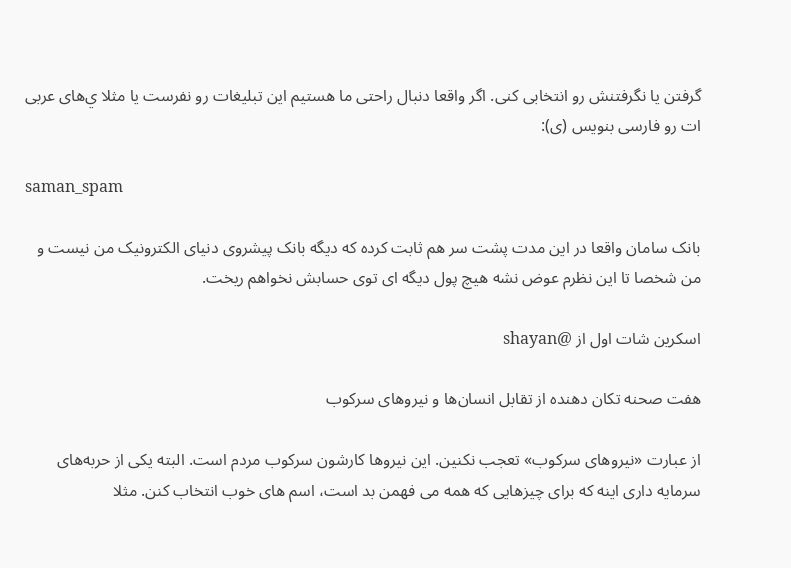گرفتن یا نگرفتنش رو انتخابی کنی. اگر واقعا دنبال راحتی ما هستیم این تبلیغات رو نفرست یا مثلا ي‌های عربی ات رو فارسی بنویس (ی):

saman_spam

بانک سامان واقعا در این مدت پشت سر هم ثابت کرده که دیگه بانک پیشروی دنیای الکترونیک من نیست و من شخصا تا این نظرم عوض نشه هیچ پول دیگه ای توی حسابش نخواهم ریخت.

اسکرین شات اول از @shayan

هفت صحنه تکان دهنده از تقابل انسان‌ها و نیروهای سرکوب

از عبارت «نیروهای سرکوب» تعجب نکنین. این نیروها کارشون سرکوب مردم است. البته یکی از حربه‌های سرمایه داری اینه که برای چیزهایی که همه می فهمن بد است، اسم های خوب انتخاب کنن. مثلا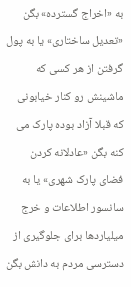به «اخراج گسترده» بگن «تعدیل ساختاری» یا به پول گرفتن از هر کسی که ماشینش رو کنار خیابونی که قبلا آزاد بوده پارک می کنه بگن «عادلانه کردن فضای پارک شهری» یا به سانسور اطلاعات و خرج میلیاردها برای جلوگیری از دسترسی مردم به دانش بگن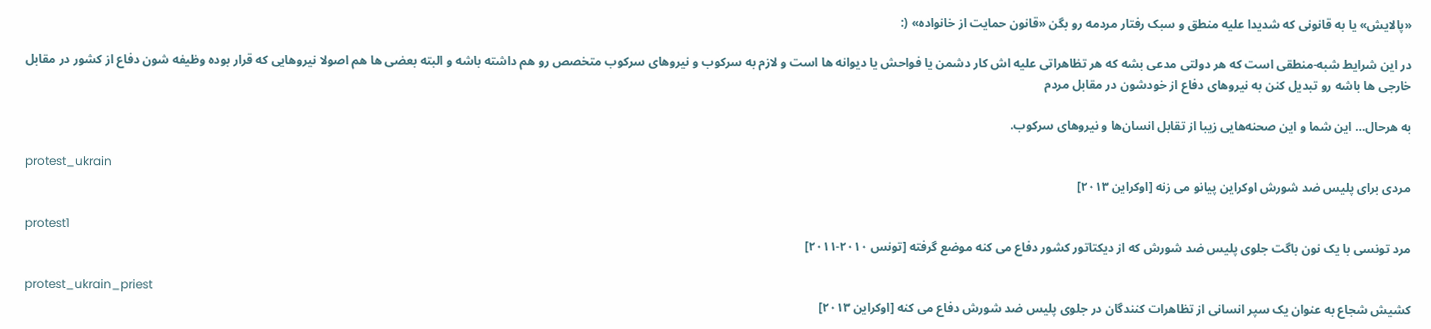«پالایش» یا به قانونی که شدیدا علیه منطق و سبک رفتار مردمه رو بگن «قانون حمایت از خانواده» (:

در این شرایط شبه-منطقی است که هر دولتی مدعی بشه که هر تظاهراتی علیه اش کار دشمن یا فواحش یا دیوانه ها است و لازم به سرکوب و نیروهای سرکوب متخصص رو هم داشته باشه و البته بعضی ها هم اصولا نیروهایی که قرار بوده وظیفه شون دفاع از کشور در مقابل خارجی ها باشه رو تبدیل کنن به نیروهای دفاع از خودشون در مقابل مردم

به هرحال… این شما و این صحنه‌هایی زیبا از تقابل انسان‌ها و نیروهای سرکوب.

protest_ukrain
مردی برای پلیس ضد شورش اوکراین پیانو می زنه [اوکراین ۲۰۱۳]

protest1
مرد تونسی با یک نون باگت جلوی پلیس ضد شورش که از دیکتاتور کشور دفاع می کنه موضع گرفته [تونس ۲۰۱۰-۲۰۱۱]

protest_ukrain_priest
کشیش شجاع به عنوان یک سپر انسانی از تظاهرات کنندگان در جلوی پلیس ضد شورش دفاع می کنه [اوکراین ۲۰۱۳]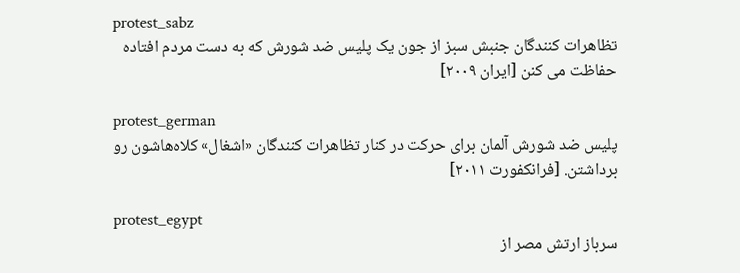protest_sabz
تظاهرات کنندگان جنبش سبز از جون یک پلیس ضد شورش که به دست مردم افتاده حفاظت می کنن [ایران ۲۰۰۹]

protest_german
پلیس ضد شورش آلمان برای حرکت در کنار تظاهرات کنندگان «اشغال» کلاه‌هاشون رو برداشتن. [فرانکفورت ۲۰۱۱]

protest_egypt
سرباز ارتش مصر از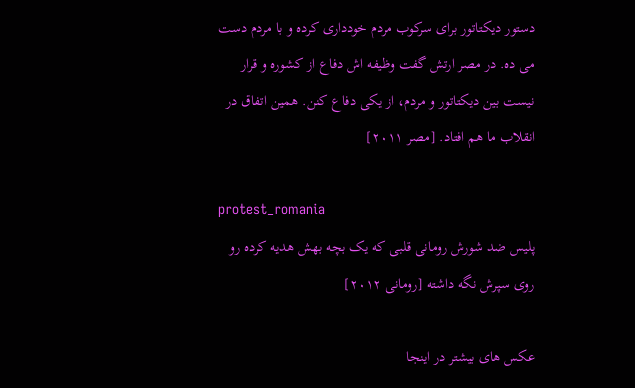دستور دیکتاتور برای سرکوب مردم خودداری کرده و با مردم دست می ده. در مصر ارتش گفت وظیفه اش دفاع از کشوره و قرار نیست بین دیکتاتور و مردم، از یکی دفاع کنن. همین اتفاق در انقلاب ما هم افتاد. [مصر ۲۰۱۱]

protest_romania
پلیس ضد شورش رومانی قلبی که یک بچه بهش هدیه کرده رو روی سپرش نگه داشته [رومانی ۲۰۱۲]

عکس های بیشتر در اینجا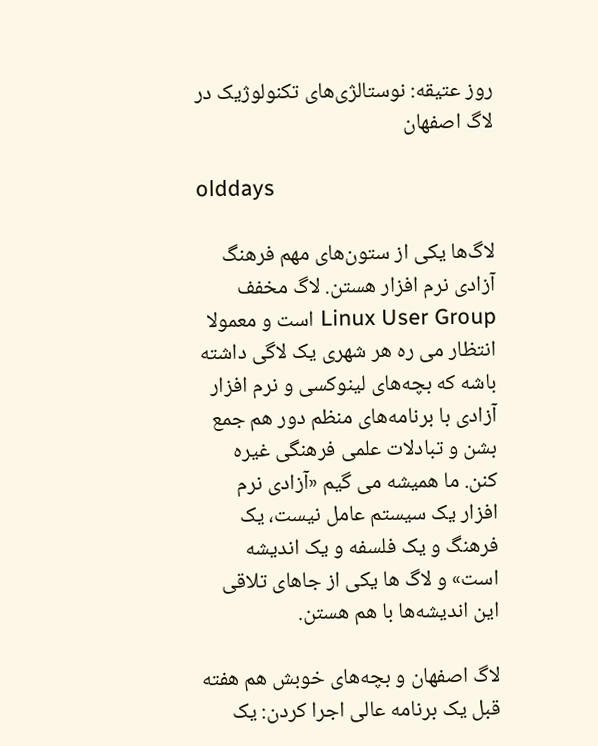روز عتیقه: نوستالژی‌های تکنولوژیک در لاگ اصفهان

olddays

لاگ‌ها یکی از ستون‌های مهم فرهنگ آزادی نرم افزار هستن. لاگ مخفف Linux User Group است و معمولا انتظار می ره هر شهری یک لاگی داشته باشه که بچه‌های لینوکسی و نرم افزار آزادی با برنامه‌های منظم دور هم جمع بشن و تبادلات علمی فرهنگی غیره کنن. ما همیشه می گیم «آزادی نرم افزار یک سیستم عامل نیست، یک فرهنگ و یک فلسفه و یک اندیشه است» و لاگ ها یکی از جاهای تلاقی این اندیشه‌ها با هم هستن.

لاگ اصفهان و بچه‌های خوبش هم هفته قبل یک برنامه عالی اجرا کردن: یک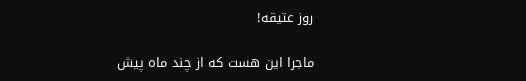روز عتیقه!

ماجرا این هست که از چند ماه پیش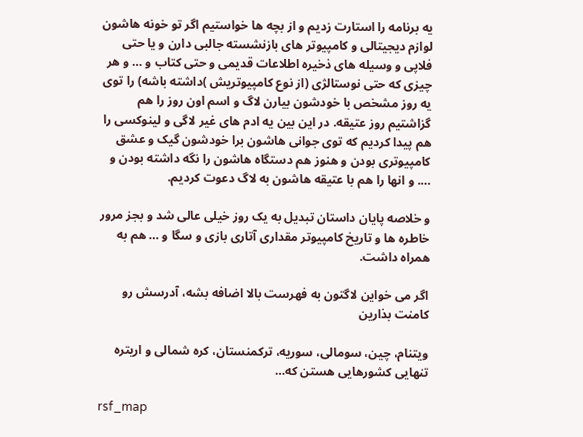یه برنامه را استارت زدیم و از بچه ها خواستیم اگر تو خونه هاشون لوازم دیجیتالی و کامپیوتر های بازنشسته جالبی دارن و یا حتی فلاپی و وسیله های ذخیره اطلاعات قدیمی و حتی کتاب و … و هر چیزی که حتی نوستالژی (از نوع کامپیوتریش )داشته باشه) را توی یه روز مشخص با خودشون بیارن لاگ و اسم اون روز را هم گزاشتیم روز عتیقه. در این بین یه ادم های غیر لاگی و لینوکسی را هم پیدا کردیم که توی جوانی هاشون برا خودشون گیک و عشق کامپیوتری بودن و هنوز هم دستگاه هاشون را نگه داشته بودن و …. و انها را هم با عتیقه هاشون به لاگ دعوت کردیم.

و خلاصه پایان داستان تبدیل به یک روز خیلی عالی شد و بجز مرور خاطره ها و تاریخ کامپیوتر مقداری آتاری بازی و سگا و … هم به همراه داشت.

اگر می خواین لاگتون به فهرست بالا اضافه بشه، آدرسش رو کامنت بذارین

ویتنام، چین، سومالی، سوریه، ترکمنستان، کره شمالی و اریتره تنهایی کشورهایی هستن که…

rsf_map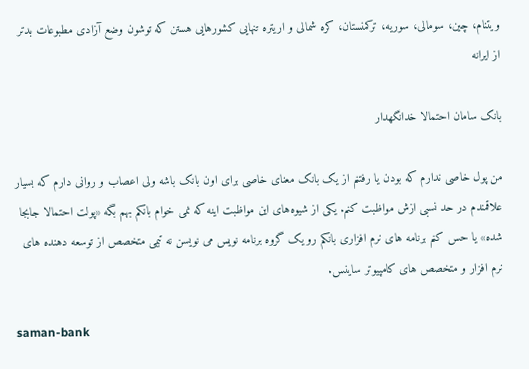ویتنام، چین، سومالی، سوریه، ترکمنستان، کره شمالی و اریتره تنهایی کشورهایی هستن که توشون وضع آزادی مطبوعات بدتر از ایرانه

بانک سامان احتمالا خدانگهدار

من پول خاصی ندارم که بودن یا رفتنم از یک بانک معنای خاصی برای اون بانک باشه ولی اعصاب و روانی دارم که بسیار علاقمندم در حد نسبی ازش مواظبت کنم. یکی از شیوه‌های این مواظبت اینه که نمی خوام بانکم بهم بگه «پولت احتمالا جابجا شده» یا حس کنم برنامه های نرم افزاری بانکم رو یک گروه برنامه نویس می نویسن نه تیمی متخصص از توسعه دهنده های نرم افزار و متخصص های کامپیوتر ساینس.

saman-bank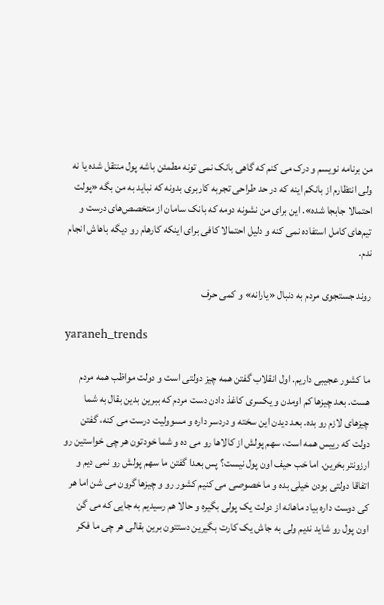من برنامه نویسم و درک می کنم که گاهی بانک نمی تونه مطمئن باشه پول منتقل شده یا نه ولی انتظارم از بانکم اینه که در حد طراحی تجربه کاربری بدونه که نباید به من بگه «پولت احتمالا جابجا شده». این برای من نشونه دومه که بانک سامان از متخصص‌های درست و تیم‌های کامل استفاده نمی کنه و دلیل احتمالا کافی برای اینکه کارهام رو دیگه باهاش انجام ندم.

روند جستجوی مردم به دنبال «یارانه» و کمی حرف

yaraneh_trends

ما کشور عجیبی داریم. اول انقلاب گفتن همه چیز دولتی است و دولت مواظب همه مردم هست. بعد چیزها کم اومدن و یکسری کاغذ دادن دست مردم که ببرین بدین بقال به شما چیزهای لازم رو بده. بعد دیدن این سخته و دردسر داره و مسوولیت درست می کنه، گفتن دولت که رییس همه است، سهم پولش از کالاها رو می ده و شما خودتون هر چی خواستین رو ارزونتر بخرین. اما خب حیف اون پول نیست؟ پس بعدا گفتن ما سهم پولش رو نمی دیم و اتفاقا دولتی بودن خیلی بده و ما خصوصی می کنیم کشور رو و چیزها گرون می شن اما هر کی دوست داره بیاد ماهانه از دولت یک پولی بگیره و حالا هم رسیدیم به جایی که می گن اون پول رو شاید ندیم ولی به جاش یک کارت بگیرین دستتون برین بقالی هر چی ما فکر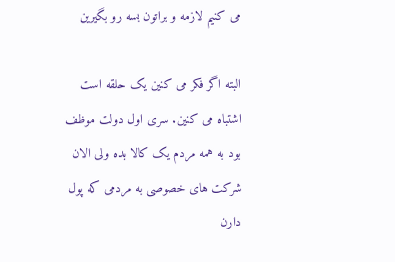می کنیم لازمه و براتون بسه رو بگیرین

البته اگر فکر می کنین یک حلقه است اشتباه می کنین. سری اول دولت موظف بود به همه مردم یک کالا بده ولی الان شرکت های خصوصی به مردمی که پول دارن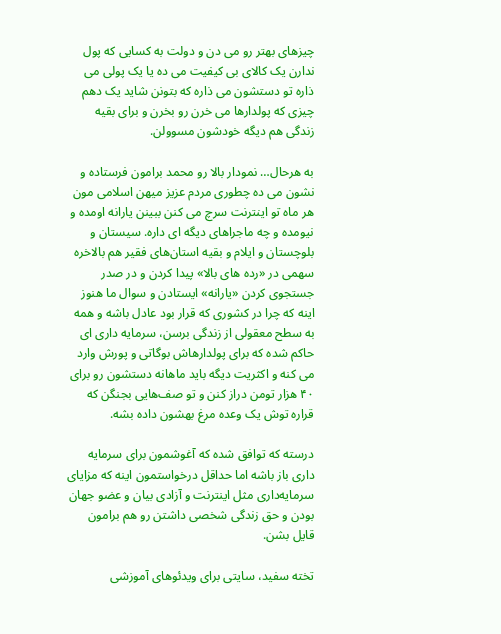چیزهای بهتر رو می دن و دولت به کسایی که پول ندارن یک کالای بی کیفیت می ده یا یک پولی می ذاره تو دستشون می ذاره که بتونن شاید یک دهم چیزی که پولدارها می خرن رو بخرن و برای بقیه زندگی هم دیگه خودشون مسوولن.

به هرحال… نمودار بالا رو محمد برامون فرستاده و نشون می ده چطوری مردم عزیز میهن اسلامی مون هر ماه تو اینترنت سرچ می کنن ببینن یارانه اومده و نیومده و چه ماجراهای دیگه ای داره. سیستان و بلوچستان و ایلام و بقیه استان‌های فقیر هم بالاخره سهمی در «رده های بالا» پیدا کردن و در صدر جستجوی کردن «یارانه» ایستادن و سوال ما هنوز اینه که چرا در کشوری که قرار بود عادل باشه و همه به سطح معقولی از زندگی برسن،‌ سرمایه داری ای حاکم شده که برای پولدارهاش بوگاتی و پورش وارد می کنه و اکثریت دیگه باید ماهانه دستشون رو برای ۴۰ هزار تومن دراز کنن و تو صف‌هایی بجنگن که قراره توش یک وعده مرغ بهشون داده بشه.

درسته که توافق شده که آغوشمون برای سرمایه داری باز باشه اما حداقل درخواستمون اینه که مزایای سرمایه‌داری مثل اینترنت و آزادی بیان و عضو جهان بودن و حق زندگی شخصی داشتن رو هم برامون قایل بشن.

تخته سفید، سایتی برای ویدئوهای آموزشی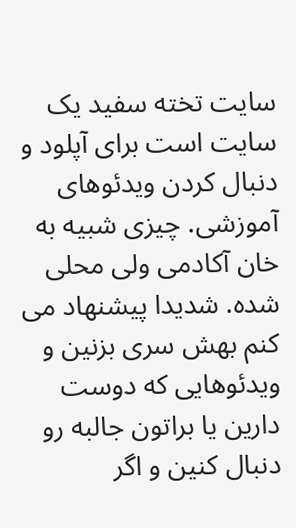سایت تخته سفید یک سایت است برای آپلود و دنبال کردن ویدئوهای آموزشی. چیزی شبیه به خان آکادمی ولی محلی شده. شدیدا پیشنهاد می کنم بهش سری بزنین و ویدئوهایی که دوست دارین یا براتون جالبه رو دنبال کنین و اگر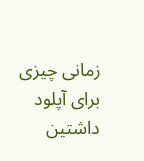زمانی چیزی برای‌ آپلود داشتین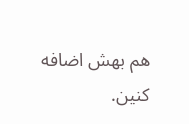هم بهش اضافه کنین.